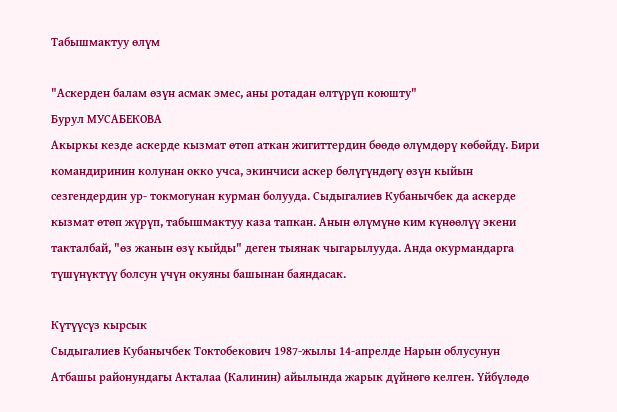Табышмактуу өлүм

"Аскерден балам өзүн асмак эмес, аны ротадан өлтүрүп коюшту"
Бурул МУСАБЕКОВА
Акыркы кезде аскерде кызмат өтөп аткан жигиттердин бөөдө өлүмдөрү көбөйдү. Бири командиринин колунан окко учса, экинчиси аскер бөлүгүндөгү өзүн кыйын сезгендердин ур- токмогунан курман болууда. Сыдыгалиев Кубанычбек да аскерде кызмат өтөп жүрүп, табышмактуу каза тапкан. Анын өлүмүнө ким күнөөлүү экени такталбай, "өз жанын өзү кыйды" деген тыянак чыгарылууда. Анда окурмандарга түшүнүктүү болсун үчүн окуяны башынан баяндасак.

Күтүүсүз кырсык
Сыдыгалиев Кубанычбек Токтобекович 1987-жылы 14-апрелде Нарын облусунун Атбашы районундагы Акталаа (Калинин) айылында жарык дүйнөгө келген. Үйбүлөдө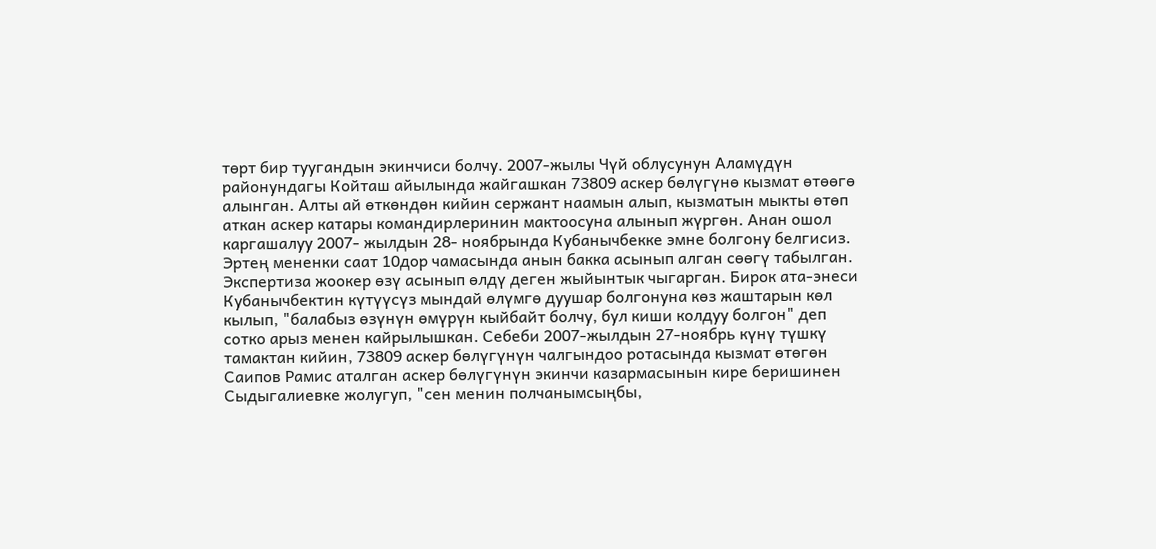төрт бир туугандын экинчиси болчу. 2007-жылы Чүй облусунун Аламүдүн районундагы Койташ айылында жайгашкан 73809 аскер бөлүгүнө кызмат өтөөгө алынган. Алты ай өткөндөн кийин сержант наамын алып, кызматын мыкты өтөп аткан аскер катары командирлеринин мактоосуна алынып жүргөн. Анан ошол каргашалуу 2007- жылдын 28- ноябрында Кубанычбекке эмне болгону белгисиз. Эртең мененки саат 10дор чамасында анын бакка асынып алган сөөгү табылган. Экспертиза жоокер өзү асынып өлдү деген жыйынтык чыгарган. Бирок ата-энеси Кубанычбектин күтүүсүз мындай өлүмгө дуушар болгонуна көз жаштарын көл
кылып, "балабыз өзүнүн өмүрүн кыйбайт болчу, бул киши колдуу болгон" деп сотко арыз менен кайрылышкан. Себеби 2007-жылдын 27-ноябрь күнү түшкү тамактан кийин, 73809 аскер бөлүгүнүн чалгындоо ротасында кызмат өтөгөн Саипов Рамис аталган аскер бөлүгүнүн экинчи казармасынын кире беришинен Сыдыгалиевке жолугуп, "сен менин полчанымсыңбы,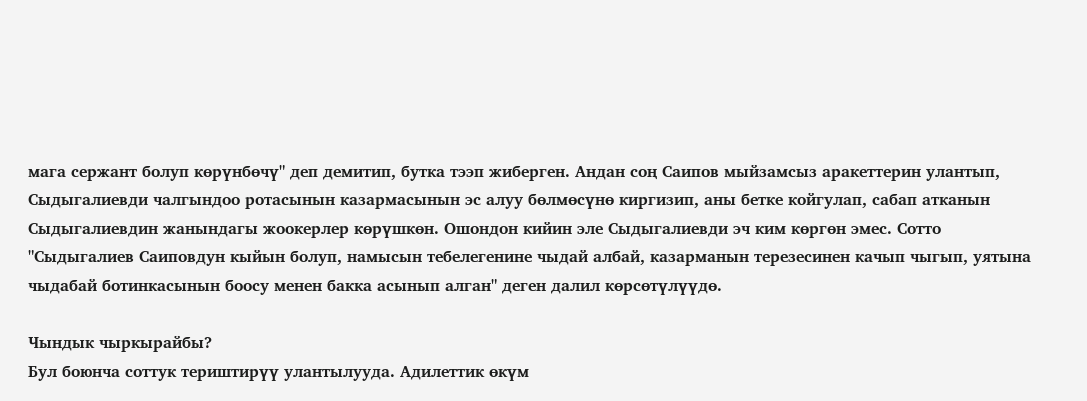мага сержант болуп көрүнбөчү" деп демитип, бутка тээп жиберген. Андан соң Саипов мыйзамсыз аракеттерин улантып, Сыдыгалиевди чалгындоо ротасынын казармасынын эс алуу бөлмөсүнө киргизип, аны бетке койгулап, сабап атканын Сыдыгалиевдин жанындагы жоокерлер көрүшкөн. Ошондон кийин эле Сыдыгалиевди эч ким көргөн эмес. Сотто "Сыдыгалиев Саиповдун кыйын болуп, намысын тебелегенине чыдай албай, казарманын терезесинен качып чыгып, уятына чыдабай ботинкасынын боосу менен бакка асынып алган" деген далил көрсөтүлүүдө.

Чындык чыркырайбы?
Бул боюнча соттук териштирүү улантылууда. Адилеттик өкүм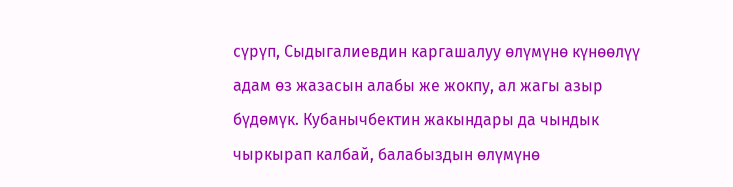сүрүп, Сыдыгалиевдин каргашалуу өлүмүнө күнөөлүү адам өз жазасын алабы же жокпу, ал жагы азыр бүдөмүк. Кубанычбектин жакындары да чындык чыркырап калбай, балабыздын өлүмүнө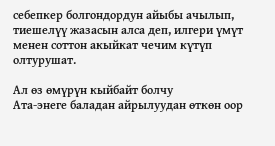себепкер болгондордун айыбы ачылып, тиешелүү жазасын алса деп, илгери үмүт менен соттон акыйкат чечим күтүп олтурушат.

Ал өз өмүрүн кыйбайт болчу
Ата-энеге баладан айрылуудан өткөн оор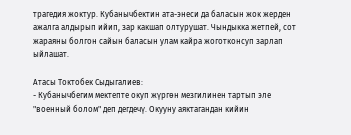трагедия жоктур. Кубанычбектин ата-энеси да баласын жок жерден ажалга алдырып ийип, зар какшап олтурушат. Чындыкка жетпей, сот жараяны болгон сайын баласын улам кайра жоготконсуп зарлап ыйлашат.

Атасы Токтобек Сыдыгалиев:
- Кубанычбегим мектепте окуп жүргөн мезгилинен тартып эле "военный болом" деп дегдечү. Окууну аяктагандан кийин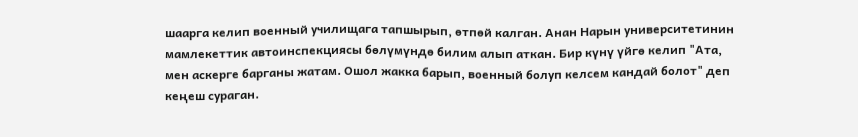шаарга келип военный училищага тапшырып, өтпөй калган. Анан Нарын университетинин мамлекеттик автоинспекциясы бөлүмүндө билим алып аткан. Бир күнү үйгө келип "Ата, мен аскерге барганы жатам. Ошол жакка барып, военный болуп келсем кандай болот" деп кеңеш сураган.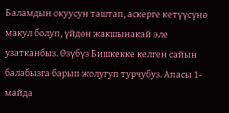Баламдын окуусун таштап, аскерге кетүүсүнө макул болуп, үйдөн жакшынакай эле узатканбыз. Өзүбүз Бишкекке келген сайын балабызга барып жолугуп турчубуз. Апасы 1-майда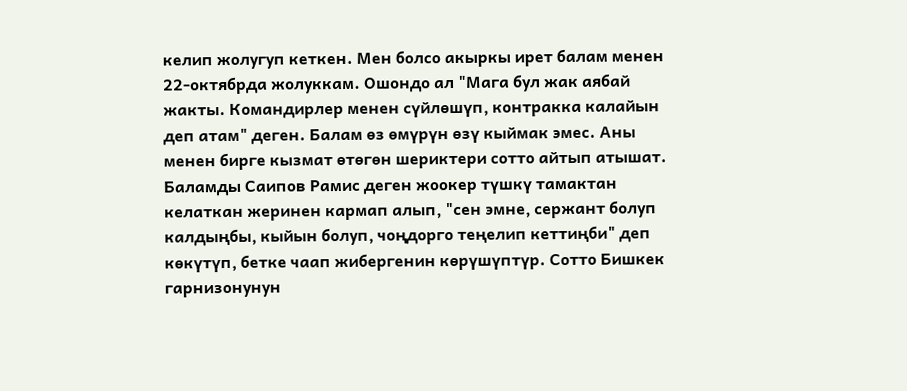келип жолугуп кеткен. Мен болсо акыркы ирет балам менен 22-октябрда жолуккам. Ошондо ал "Мага бул жак аябай жакты. Командирлер менен сүйлөшүп, контракка калайын деп атам" деген. Балам өз өмүрүн өзү кыймак эмес. Аны менен бирге кызмат өтөгөн шериктери сотто айтып атышат. Баламды Саипов Рамис деген жоокер түшкү тамактан келаткан жеринен кармап алып, "сен эмне, сержант болуп калдыңбы, кыйын болуп, чоңдорго теңелип кеттиңби" деп көкүтүп, бетке чаап жибергенин көрүшүптүр. Сотто Бишкек гарнизонунун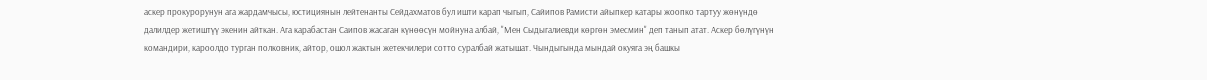аскер прокурорунун ага жардамчысы, юстициянын лейтенанты Сейдахматов бул ишти карап чыгып, Сайипов Рамисти айыпкер катары жоопко тартуу жөнүндө далилдер жетиштүү экенин айткан. Ага карабастан Саипов жасаган күнөөсүн мойнуна албай, "Мен Сыдыгалиевди көргөн эмесмин" деп танып атат. Аскер бөлүгүнүн командири, кароолдо турган полковник, айтор, ошол жактын жетекчилери сотто суралбай жатышат. Чындыгында мындай окуяга эң башкы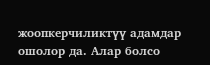жоопкерчиликтүү адамдар ошолор да. Алар болсо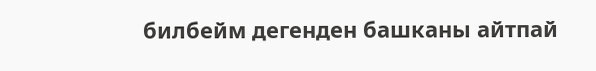билбейм дегенден башканы айтпай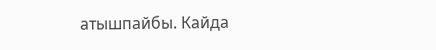атышпайбы. Кайда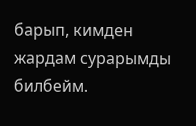барып, кимден жардам сурарымды билбейм.